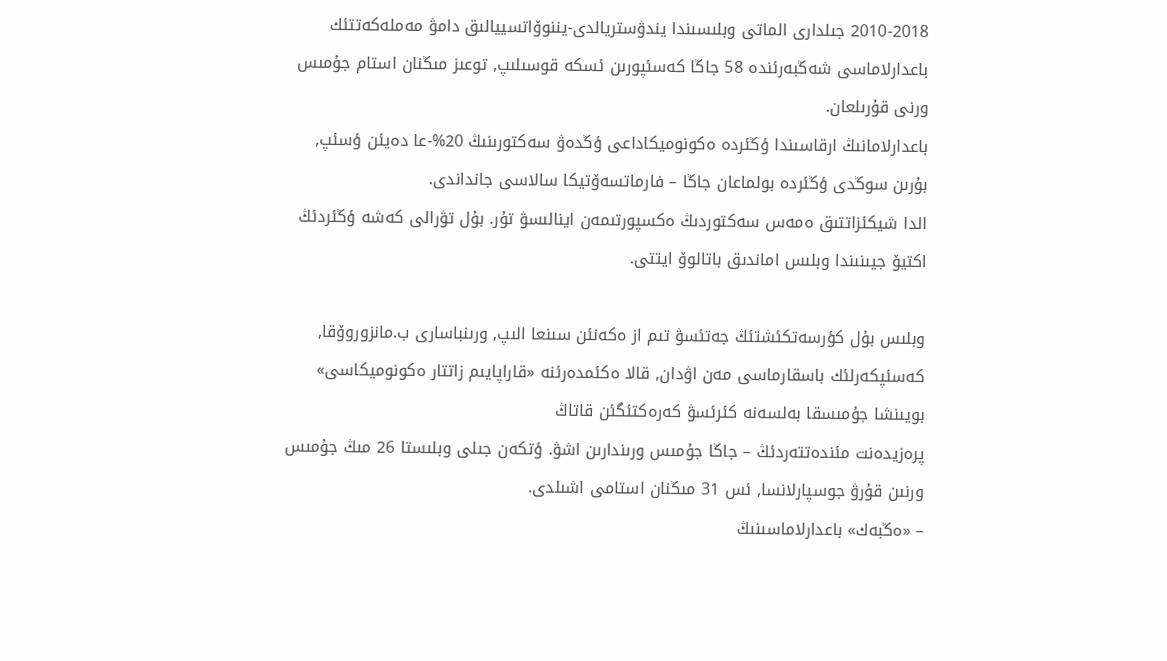2010-2018 جىلدارى الماتى وبلىسىندا يندۋستريالدى-يننوۆاتسييالىق دامۋ مەملەكەتتئك باعدارلاماسى شەڭبەرئندە 58 جاڭا كەسئپورىن ئسكە قوسىلىپ, توعىز مىڭنان استام جۇمىس ورنى قۇرىلعان.
باعدارلامانىڭ ارقاسىندا ؤڭئردە ەكونوميكاداعى ؤڭدەۋ سەكتورىنىڭ 20%-عا دەيئن ؤسئپ, بۇرىن سوڭدى ؤڭئردە بولماعان جاڭا – فارماتسەۆتيكا سالاسى جانداندى.
الدا شيكئزاتتىق ەمەس سەكتوردىڭ ەكسپورتىمەن اينالىسۋ تۇر. بۇل تۋرالى كەشە ؤڭئردئڭ اكتيۆ جيىنىندا وبلىس اماندىق باتالوۆ ايتتى.

وبلىس بۇل كؤرسەتكئشتئڭ جەتئسۋ تىم از ەكەنئن سىنعا الىپ, ورىنباسارى ب.مانزوروۆقا, كەسئپكەرلئك باسقارماسى مەن اۋدان, قالا ەكئمدەرئنە «قاراپايىم زاتتار ەكونوميكاسى» بويىنشا جۇمىسقا بەلسەنە كئرئسۋ كەرەكتئگئن قاتاڭ
پرەزيدەنت مئندەتتەردئڭ – جاڭا جۇمىس ورىندارىن اشۋ. ؤتكەن جىلى وبلىستا 26 مىڭ جۇمىس ورنىن قۇرۋ جوسپارلانسا, ئس 31 مىڭنان استامى اشىلدى.
– «ەڭبەك» باعدارلاماسىنىڭ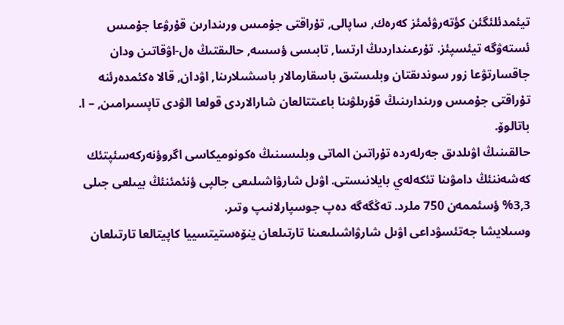تيئمدئلئگئن كؤتەرۋئمئز كەرەك, ساپالى, تۇراقتى جۇمىس ورىندارىن قۇرۋعا جۇمىس ئستەۋگە تيئسپئز. تۇرعىنداردىڭ ارتسا, تابىسى ؤسسە, حالىقتىڭ ەل-اۋقاتىن ودان جاقسارتۋعا زور سوندىقتان وبلىستىق باسقارمالار باسشىلارىنا, اۋدان, قالا ەكئمدەرئنە تۇراقتى جۇمىس ورىندارىنىڭ قۇرىلۋىنا باعىتتالعان شارالاردى قولعا الۋدى تاپسىرامىن, – ا. باتالوۆ.
حالقىنىڭ اۋىلدىق جەرلەردە تۇراتىن الماتى وبلىسىنىڭ ەكونوميكاسى اگروؤنەركەسئپتئك كەشەننئڭ دامۋىنا تئكەلەي بايلانىستى. اۋىل شارۋاشىلىعى جالپى ؤنئمئنئڭ بيىلعى جىلى 3,3% ؤسئممەن 750 ملرد. تەڭگەگە دەپ جوسپارلانىپ وتىر.
وسىلايشا جەتئسۋداعى اۋىل شارۋاشىلىعىنا تارتىلعان ينۆەستيتسييا كاپيتالعا تارتىلعان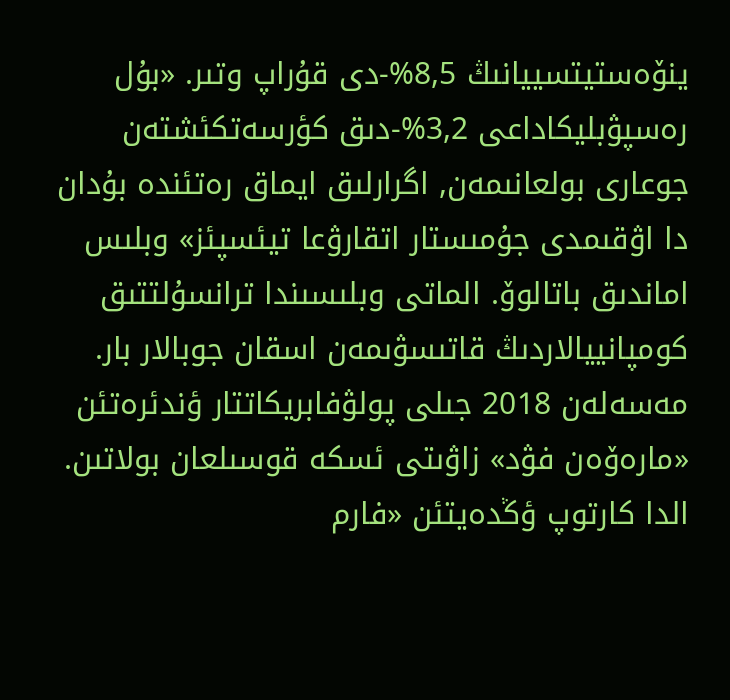ينۆەستيتسييانىڭ 8,5%-دى قۇراپ وتىر. «بۇل رەسپۋبليكاداعى 3,2%-دىق كؤرسەتكئشتەن جوعارى بولعانىمەن, اگرارلىق ايماق رەتئندە بۇدان دا اۋقىمدى جۇمىستار اتقارۋعا تيئسپئز» وبلىس اماندىق باتالوۆ. الماتى وبلىسىندا ترانسۇلتتىق كومپانييالاردىڭ قاتىسۋىمەن اسقان جوبالار بار.
مەسەلەن 2018 جىلى پولۋفابريكاتتار ؤندئرەتئن «مارەۆەن فۋد» زاۋىتى ئسكە قوسىلعان بولاتىن. الدا كارتوپ ؤڭدەيتئن «فارم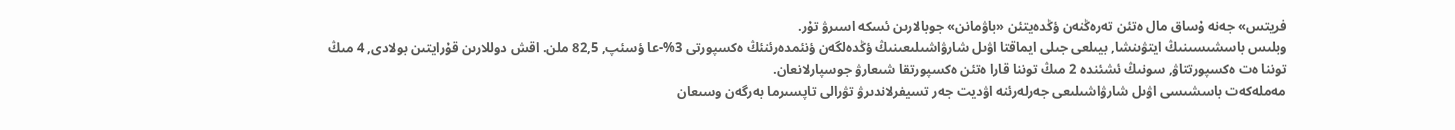فريتس» جەنە ۇساق مال ەتئن تەرەڭنەن ؤڭدەيتئن «باۋمانن» جوبالارىن ئسكە اسىرۋ تۇر.
وبلىس باسشىسىنىڭ ايتۋىنشا, بيىلعى جىلى ايماقتا اۋىل شارۋاشىلىعىنىڭ ؤڭدەلگەن ؤنئمدەرئنئڭ ەكسپورتى 3%-عا ؤسئپ, 82,5 ملن. اقش دوللارىن قۇرايتىن بولادى, 4 مىڭ توننا ەت ەكسپورتتاۋ, سونىڭ ئشئندە 2 مىڭ توننا قارا ەتئن ەكسپورتقا شىعارۋ جوسپارلانعان.
مەملەكەت باسشىسى اۋىل شارۋاشىلىعى جەرلەرئنە اۋديت جەر تسيفرلاندىرۋ تۋرالى تاپسىرما بەرگەن وسىعان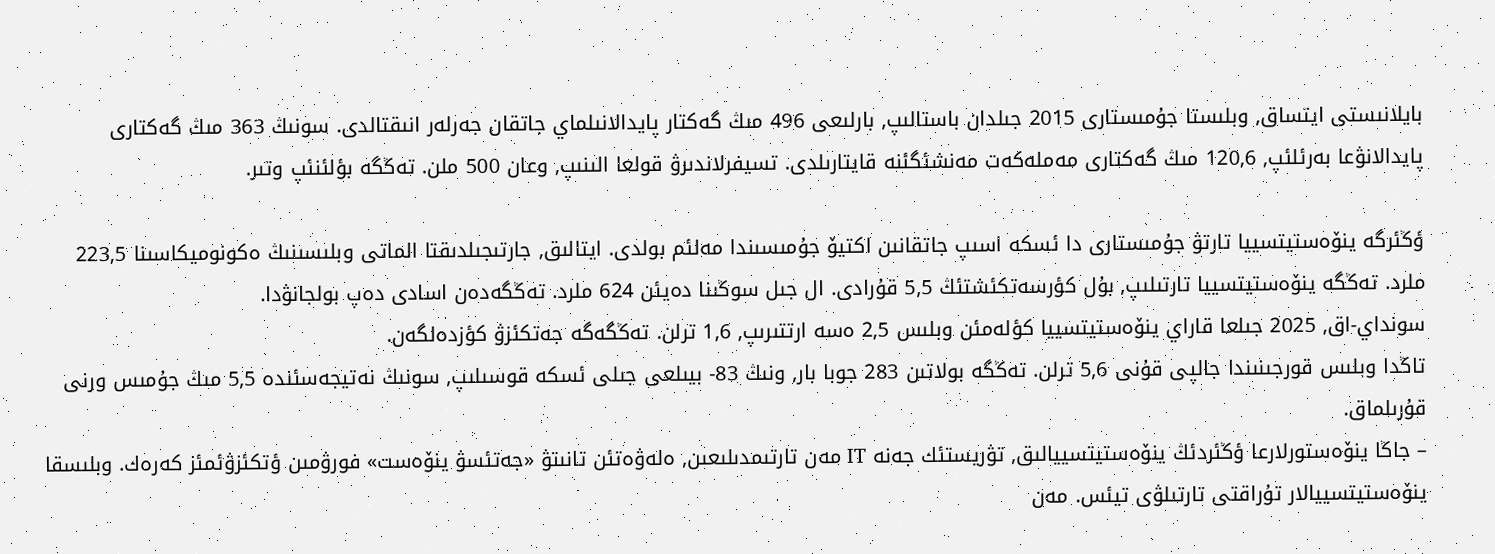بايلانىستى ايتساق, وبلىستا جۇمىستارى 2015 جىلدان باستالىپ, بارلىعى 496 مىڭ گەكتار پايدالانىلماي جاتقان جەرلەر انىقتالدى. سونىڭ 363 مىڭ گەكتارى پايدالانۋعا بەرئلئپ, 120,6 مىڭ گەكتارى مەملەكەت مەنشئگئنە قايتارىلدى. تسيفرلاندىرۋ قولعا الىنىپ, وعان 500 ملن. تەڭگە بؤلئنئپ وتىر.

ؤڭئرگە ينۆەستيتسييا تارتۋ جۇمىستارى دا ئسكە اسىپ جاتقانىن اكتيۆ جۇمىسىندا مەلئم بولدى. ايتالىق, جارتىجىلدىقتا الماتى وبلىسىنىڭ ەكونوميكاسىنا 223,5 ملرد. تەڭگە ينۆەستيتسييا تارتىلىپ, بۇل كؤرسەتكئشتئڭ 5,5 قۇرادى. ال جىل سوڭىنا دەيئن 624 ملرد. تەڭگەدەن اسادى دەپ بولجانۋدا.
سونداي-اق, 2025 جىلعا قاراي ينۆەستيتسييا كؤلەمئن وبلىس 2,5 ەسە ارتتىرىپ, 1,6 ترلن. تەڭگەگە جەتكئزۋ كؤزدەلگەن.
تاڭدا وبلىس قورجىنىندا جالپى قۇنى 5,6 ترلن. تەڭگە بولاتىن 283 جوبا بار, ونىڭ 83- بيىلعى جىلى ئسكە قوسىلىپ, سونىڭ نەتيجەسئندە 5,5 مىڭ جۇمىس ورنى قۇرىلماق.
– جاڭا ينۆەستورلارعا ؤڭئردئڭ ينۆەستيتسييالىق, تۋريستئك جەنە IT مەن تارتىمدىلىعىن, ەلەۋەتئن تانىتۋ «جەتئسۋ ينۆەست» فورۋمىن ؤتكئزۋئمئز كەرەك. وبلىسقا ينۆەستيتسييالار تۇراقتى تارتىلۋى تيئس. مەن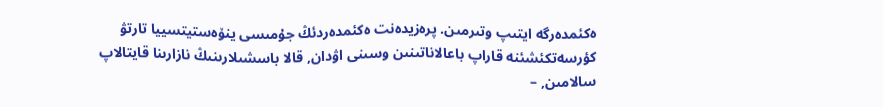ەكئمدەرگە ايتىپ وتىرمىن. پرەزيدەنت ەكئمدەردئڭ جۇمىسى ينۆەستيتسييا تارتۋ كؤرسەتكئشئنە قاراپ باعالاناتىنىن وسىنى اۋدان, قالا باسشىلارىنىڭ نازارىنا قايتالاپ سالامىن, –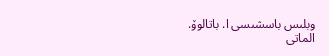وبلىس باسشىسى ا. باتالوۆ.
الماتى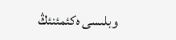وبلىسى ەكئمئنئڭ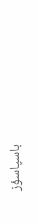باسپاسؤز